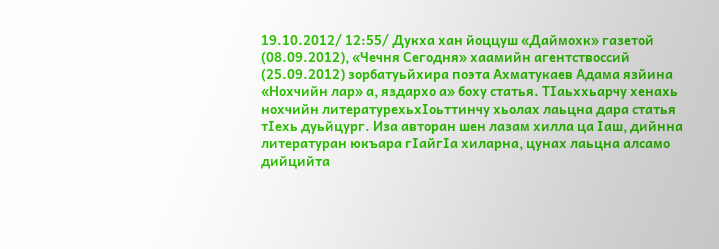19.10.2012/ 12:55/ Дукха хан йоццуш «Даймохк» газетой (08.09.2012), «Чечня Сегодня» хаамийн агентствоссий (25.09.2012) зорбатуьйхира поэта Ахматукаев Адама язйина «Нохчийн лар» а, яздархо а» боху статья. ТIаьххьарчу хенахь нохчийн литературехьхIоьттинчу хьолах лаьцна дара статья тIехь дуьйцург. Иза авторан шен лазам хилла ца Iаш, дийнна литературан юкъара гIайгIа хиларна, цунах лаьцна алсамо дийцийта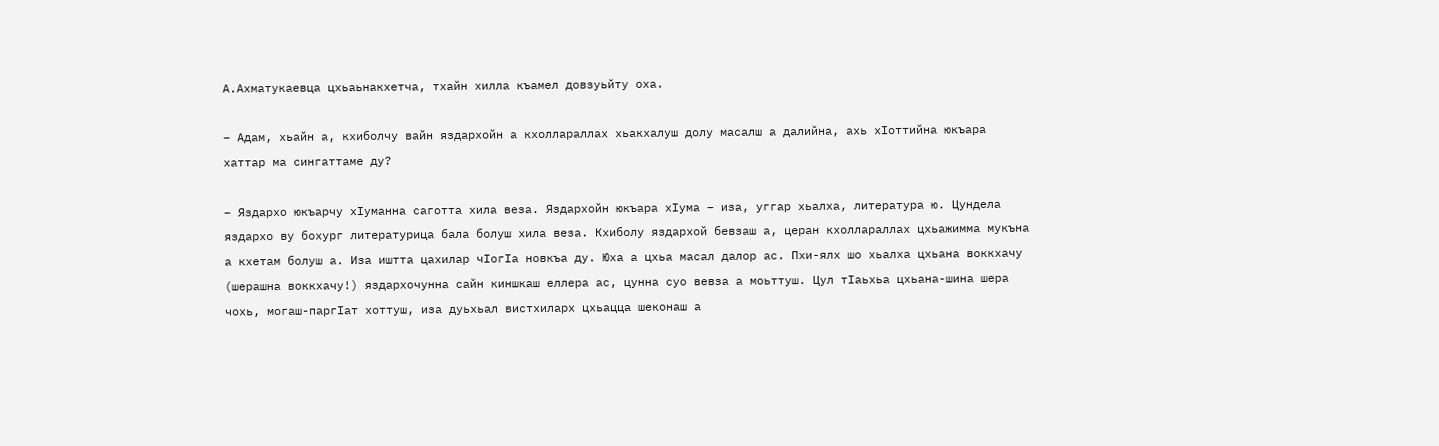А.Ахматукаевца цхьаьнакхетча, тхайн хилла къамел довзуьйту оха.

– Адам, хьайн а, кхиболчу вайн яздархойн а кхоллараллах хьакхалуш долу масалш а далийна, ахь хIоттийна юкъара хаттар ма сингаттаме ду?

– Яздархо юкъарчу хIуманна саготта хила веза. Яздархойн юкъара хIума – иза, уггар хьалха, литература ю. Цундела яздархо ву бохург литературица бала болуш хила веза. Кхиболу яздархой бевзаш а, церан кхоллараллах цхьажимма мукъна а кхетам болуш а. Иза иштта цахилар чIогIа новкъа ду. Юха а цхьа масал далор ас. Пхи-ялх шо хьалха цхьана воккхачу (шерашна воккхачу!) яздархочунна сайн киншкаш еллера ас, цунна суо вевза а моьттуш. Цул тIаьхьа цхьана-шина шера чохь, могаш-паргIат хоттуш, иза дуьхьал вистхиларх цхьацца шеконаш а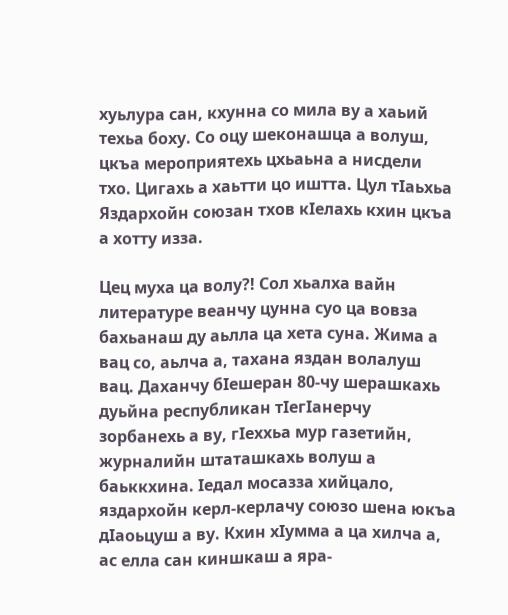хуьлура сан, кхунна со мила ву а хаьий техьа боху. Со оцу шеконашца а волуш, цкъа мероприятехь цхьаьна а нисдели тхо. Цигахь а хаьтти цо иштта. Цул тIаьхьа Яздархойн союзан тхов кIелахь кхин цкъа а хотту изза.

Цец муха ца волу?! Сол хьалха вайн литературе веанчу цунна суо ца вовза бахьанаш ду аьлла ца хета суна. Жима а вац со, аьлча а, тахана яздан волалуш вац. Даханчу бIешеран 80-чу шерашкахь дуьйна республикан тIегIанерчу зорбанехь а ву, гIеххьа мур газетийн, журналийн штаташкахь волуш а баьккхина. Iедал мосазза хийцало, яздархойн керл-керлачу союзо шена юкъа дIаоьцуш а ву. Кхин хIумма а ца хилча а, ас елла сан киншкаш а яра-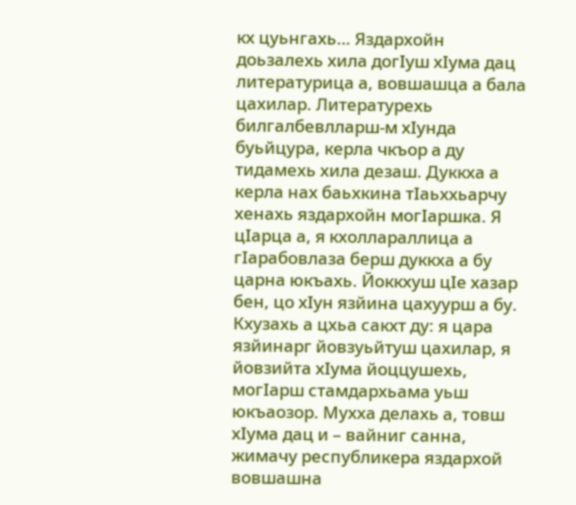кх цуьнгахь… Яздархойн доьзалехь хила догIуш хIума дац литературица а, вовшашца а бала цахилар. Литературехь билгалбевлларш-м хIунда буьйцура, керла чкъор а ду тидамехь хила дезаш. Дуккха а керла нах баьхкина тIаьххьарчу хенахь яздархойн могIаршка. Я цIарца а, я кхоллараллица а гIарабовлаза берш дуккха а бу царна юкъахь. Йоккхуш цIе хазар бен, цо хIун язйина цахуурш а бу. Кхузахь а цхьа сакхт ду: я цара язйинарг йовзуьйтуш цахилар, я йовзийта хIума йоццушехь, могIарш стамдархьама уьш юкъаозор. Мухха делахь а, товш хIума дац и – вайниг санна, жимачу республикера яздархой вовшашна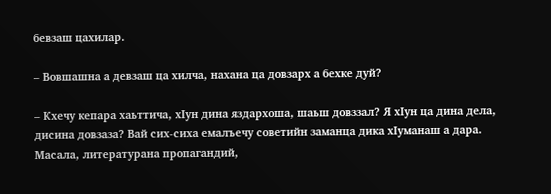бевзаш цахилар.

– Вовшашна а девзаш ца хилча, нахана ца довзарх а бехке дуй?

– Кхечу кепара хаьттича, хIун дина яздархоша, шаьш довззал? Я хIун ца дина дела, дисина довзаза? Вай сих-сиха емалъечу советийн заманца дика хIуманаш а дара. Масала, литературана пропагандий,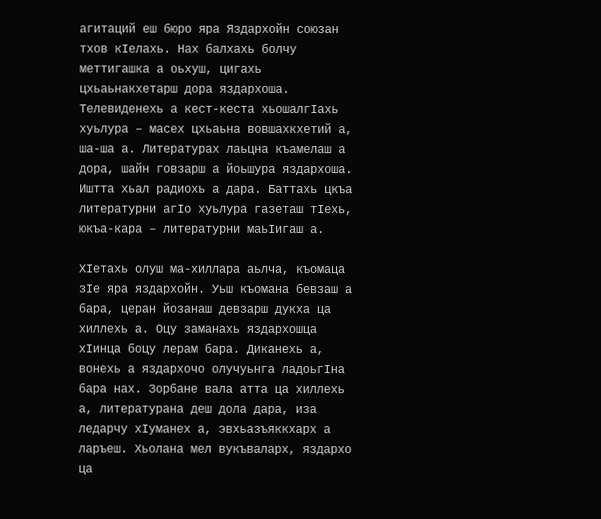агитаций еш бюро яра Яздархойн союзан тхов кIелахь. Нах балхахь болчу меттигашка а оьхуш, цигахь цхьаьнакхетарш дора яздархоша. Телевиденехь а кест-кеста хьошалгIахь хуьлура – масех цхьаьна вовшахкхетий а, ша-ша а. Литературах лаьцна къамелаш а дора, шайн говзарш а йоьшура яздархоша. Иштта хьал радиохь а дара. Баттахь цкъа литературни aгIo хуьлура газеташ тIехь, юкъа-кара – литературни маьIигаш а.

ХIетахь олуш ма-хиллара аьлча, къомаца зIе яра яздархойн. Уьш къомана бевзаш а бара, церан йозанаш девзарш дукха ца хиллехь а. Оцу заманахь яздархошца хIинца боцу лерам бара. Диканехь а, вонехь а яздархочо олучуьнга ладоьгIна бара нах. Зорбане вала атта ца хиллехь а, литературана деш дола дара, иза ледарчу хIуманех а, эвхьазъяккхарх а ларъеш. Хьолана мел вукъваларх, яздархо ца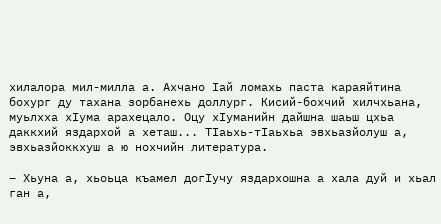хилалора мил-милла а. Ахчано Iай ломахь паста караяйтина бохург ду тахана зорбанехь доллург. Кисий-бохчий хилчхьана, муьлхха хIума арахецало. Оцу хIуманийн дайшна шаьш цхьа даккхий яздархой а хеташ... ТIаьхь-тIаьхьа эвхьазйолуш а, эвхьазйоккхуш а ю нохчийн литература.

– Хьуна а, хьоьца къамел догIучу яздархошна а хала дуй и хьал ган а,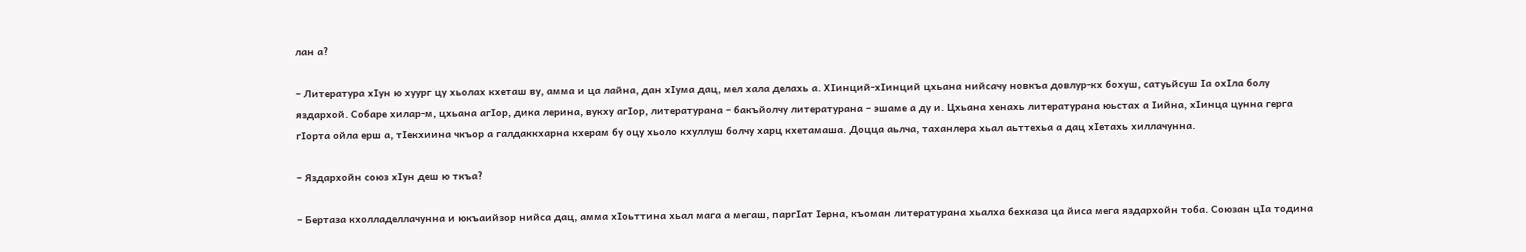лан а?

– Литература хIун ю хуург цу хьолах кхеташ ву, амма и ца лайна, дан хIума дац, мел хала делахь а. ХIинций-хIинций цхьана нийсачу новкъа довлур-кх бохуш, сатуьйсуш Iа охIла болу яздархой. Собаре хилар-м, цхьана агIор, дика лерина, вукху агIор, литературана – бакъйолчу литературана – эшаме а ду и. Цхьана хенахь литературана юьстах а Iийна, хIинца цунна герга гIорта ойла ерш а, тIекхиина чкъор а галдаккхарна кхерам бу оцу хьоло кхуллуш болчу харц кхетамаша. Доцца аьлча, таханлера хьал аьттехьа а дац хIетахь хиллачунна.

– Яздархойн союз хIун деш ю ткъа?

– Бертаза кхолладеллачунна и юкъаийзор нийса дац, амма хIоьттина хьал мага а мегаш, паргIат Iерна, къоман литературана хьалха бехказа ца йиса мега яздархойн тоба. Союзан цIа тодина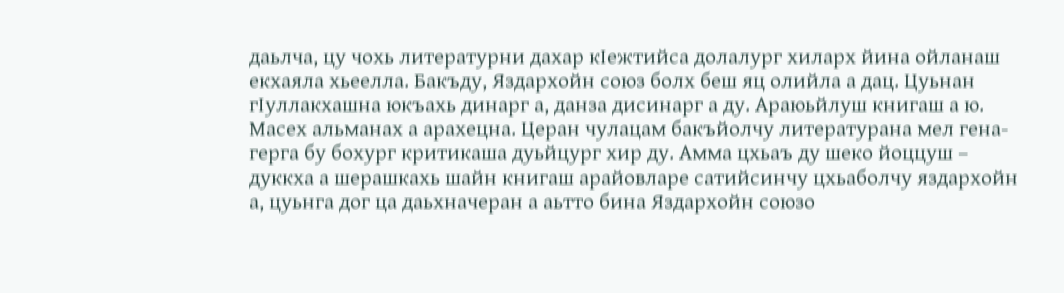даьлча, цу чохь литературни дахар кIежтийса долалург хиларх йина ойланаш екхаяла хьеелла. Бакъду, Яздархойн союз болх беш яц олийла а дац. Цуьнан гIуллакхашна юкъахь динарг а, данза дисинарг а ду. Араюьйлуш книгаш а ю. Масех альманах а арахецна. Церан чулацам бакъйолчу литературана мел гена-герга бу бохург критикаша дуьйцург хир ду. Амма цхьаъ ду шеко йоццуш – дуккха а шерашкахь шайн книгаш арайовларе сатийсинчу цхьаболчу яздархойн а, цуьнга дог ца даьхначеран а аьтто бина Яздархойн союзо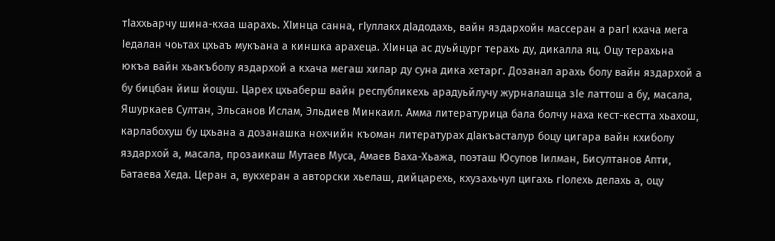тIаххьарчу шина-кхаа шарахь. ХIинца санна, гIуллакх дIадодахь, вайн яздархойн массеран а рагI кхача мега Iедалан чоьтах цхьаъ мукъана а киншка арахеца. ХIинца ас дуьйцург терахь ду, дикалла яц. Оцу терахьна юкъа вайн хьакъболу яздархой а кхача мегаш хилар ду суна дика хетарг. Дозанал арахь болу вайн яздархой а бу бицбан йиш йоцуш. Царех цхьаберш вайн республикехь арадуьйлучу журналашца зIе латтош а бу, масала, Яшуркаев Султан, Эльсанов Ислам, Эльдиев Минкаил. Амма литературица бала болчу наха кест-кестта хьахош, карлабохуш бу цхьана а дозанашка нохчийн къоман литературах дIакъасталур боцу цигара вайн кхиболу яздархой а, масала, прозаикаш Мутаев Муса, Амаев Ваха-Хьажа, поэташ Юсупов Iилман, Бисултанов Апти, Батаева Хеда. Церан а, вукхеран а авторски хьелаш, дийцарехь, кхузахьчул цигахь гIолехь делахь а, оцу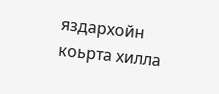яздархойн коьрта хилла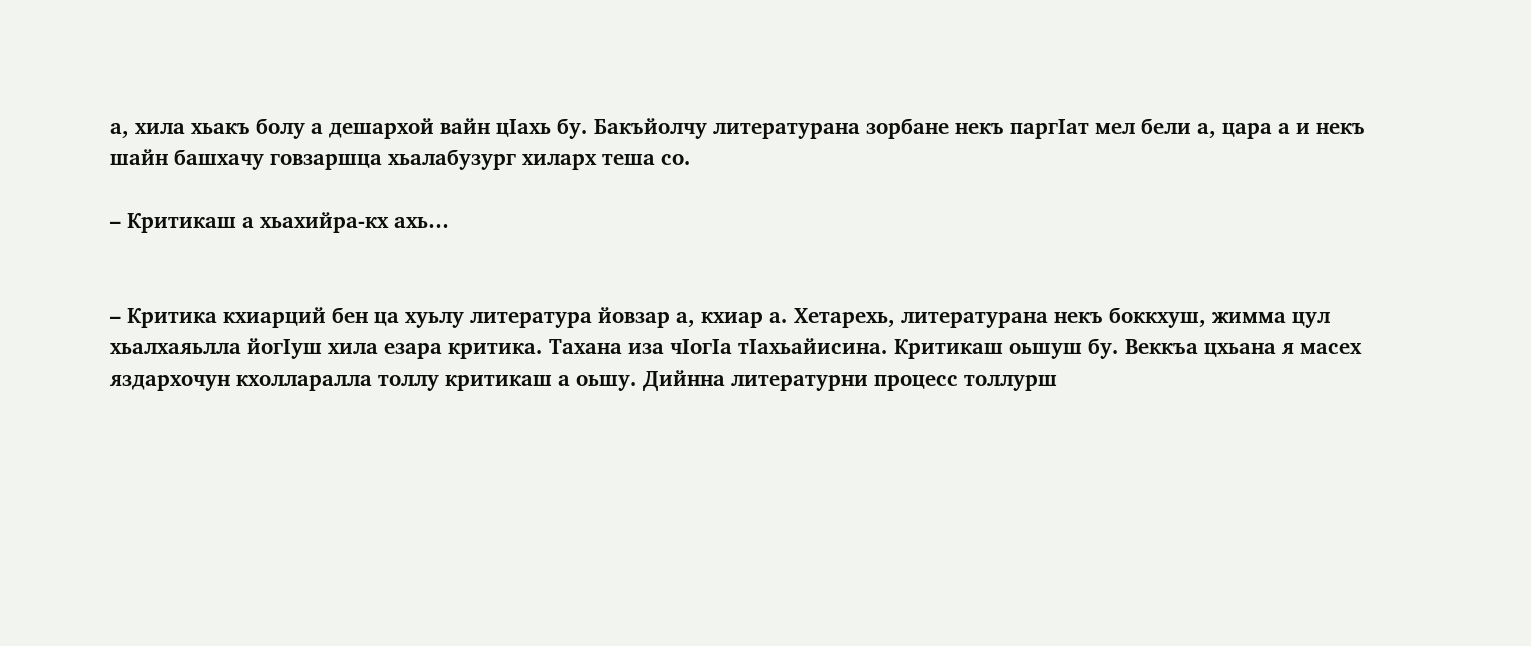а, хила хьакъ болу а дешархой вайн цIахь бу. Бакъйолчу литературана зорбане некъ паргIат мел бели а, цара а и некъ шайн башхачу говзаршца хьалабузург хиларх теша со.

– Критикаш а хьахийра-кх ахь…


– Критика кхиарций бен ца хуьлу литература йовзар а, кхиар а. Хетарехь, литературана некъ боккхуш, жимма цул хьалхаяьлла йогIуш хила езара критика. Тахана иза чIогIа тIахьайисина. Критикаш оьшуш бу. Веккъа цхьана я масех яздархочун кхолларалла толлу критикаш а оьшу. Дийнна литературни процесс толлурш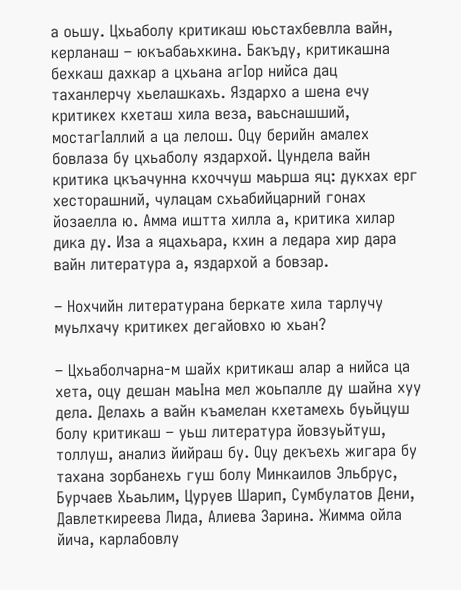а оьшу. Цхьаболу критикаш юьстахбевлла вайн, керланаш – юкъабаьхкина. Бакъду, критикашна бехкаш дахкар а цхьана агIор нийса дац таханлерчу хьелашкахь. Яздархо а шена ечу критикех кхеташ хила веза, ваьснашший, мостагIаллий а ца лелош. Оцу берийн амалех бовлаза бу цхьаболу яздархой. Цундела вайн критика цкъачунна кхоччуш маьрша яц: дукхах ерг хесторашний, чулацам схьабийцарний гонах йозаелла ю. Амма иштта хилла а, критика хилар дика ду. Иза а яцахьара, кхин а ледара хир дара вайн литература а, яздархой а бовзар.

– Нохчийн литературана беркате хила тарлучу муьлхачу критикех дегайовхо ю хьан?

– Цхьаболчарна-м шайх критикаш алар а нийса ца хета, оцу дешан маьIна мел жоьпалле ду шайна хуу дела. Делахь а вайн къамелан кхетамехь буьйцуш болу критикаш – уьш литература йовзуьйтуш, толлуш, анализ йийраш бу. Оцу декъехь жигара бу тахана зорбанехь гуш болу Минкаилов Эльбрус, Бурчаев Хьаьлим, Цуруев Шарип, Сумбулатов Дени, Давлеткиреева Лида, Алиева Зарина. Жимма ойла йича, карлабовлу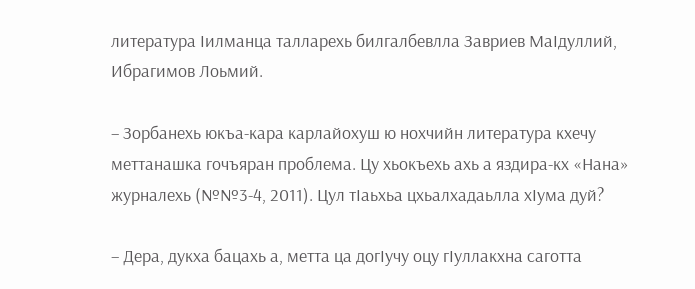литература Iилманца талларехь билгалбевлла Завриев МаIдуллий, Ибрагимов Лоьмий.

– Зорбанехь юкъа-кара карлайохуш ю нохчийн литература кхечу меттанашка гочъяран проблема. Цу хьокъехь ахь а яздира-кх «Нана» журналехь (№№3-4, 2011). Цул тIаьхьа цхьалхадаьлла хIума дуй?

– Дера, дукха бацахь а, метта ца догIучу оцу гIуллакхна саготта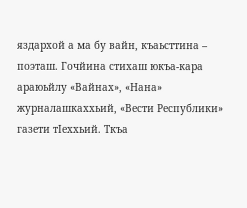яздархой а ма бу вайн, къаьсттина – поэташ. Гочйина стихаш юкъа-кара араюьйлу «Вайнах», «Нана» журналашкаххьий, «Вести Республики» газети тIеххьий. Ткъа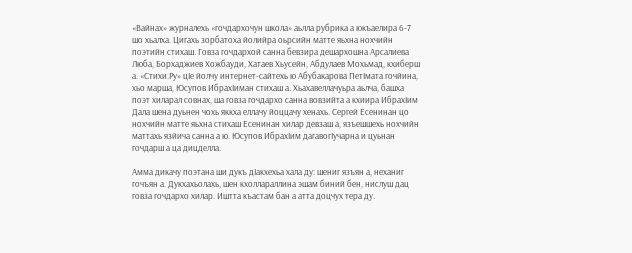«Вайнах» журналехь «гочдархочун школа» аьлла рубрика а юкъаелира 6-7 шо хьалха. Цигахь зорбатоха йолийра оьрсийн матте яьхна нохчийн поэтийн стихаш. Говза гочдархой санна бевзира дешархошна Арсалиева Люба, Борхаджиев Хожбауди, Хатаев Хьусейн, Абдулаев Мохьмад, кхиберш а. «Стихи.Ру» цIе йолчу интернет-сайтехь ю Абубакарова ПетIмата гочйина, хьо марша, Юсупов ИбрахIиман стихаш а. Хьахавеллачуьра аьлча, башха поэт хиларал совнах, ша говза гочдархо санна вовзийта а кхиира ИбрахIим Дала шена дуьнен чохь яккха еллачу йоццачу хенахь. Сергей Есенинан цо нохчийн матте яьхна стихаш Есенинан хилар девзаш а, язъешшехь нохчийн маттахь язйича санна а ю. Юсупов ИбрахIим дагавогIучарна и цуьнан гочдарш а ца дицделла.

Амма дикачу поэтана ши дукъ дIакхехьа хала ду: шениг язъян а, неханиг гочъян а. Дукхахьолахь, шен кхоллараллина эшам биний бен, нислуш дац говза гочдархо хилар. Иштта къастам бан а атта доцчух тера ду.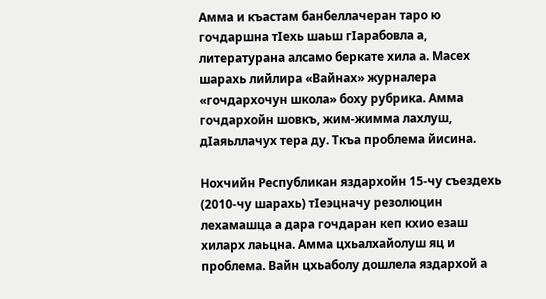Амма и къастам банбеллачеран таро ю гочдаршна тIехь шаьш гIарабовла а, литературана алсамо беркате хила а. Масех шарахь лийлира «Вайнах» журналера «гочдархочун школа» боху рубрика. Амма гочдархойн шовкъ, жим-жимма лахлуш, дIаяьллачух тера ду. Ткъа проблема йисина.

Нохчийн Республикан яздархойн 15-чу съездехь (2010-чу шарахь) тIеэцначу резолюцин лехамашца а дара гочдаран кеп кхио езаш хиларх лаьцна. Амма цхьалхайолуш яц и проблема. Вайн цхьаболу дошлела яздархой а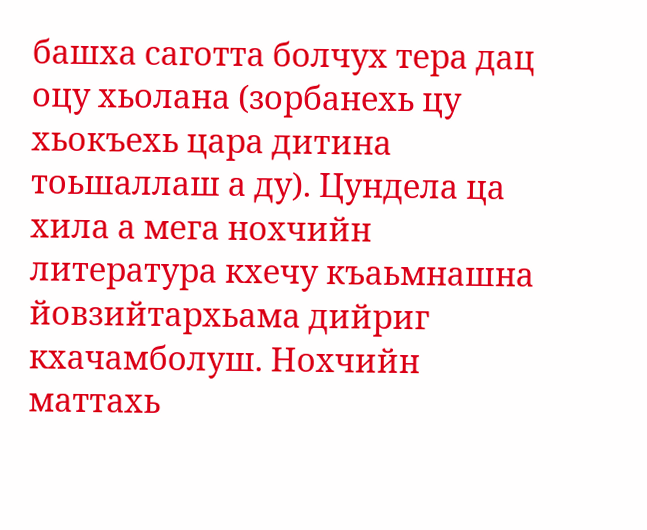башха саготта болчух тера дац оцу хьолана (зорбанехь цу хьокъехь цара дитина тоьшаллаш а ду). Цундела ца хила а мега нохчийн литература кхечу къаьмнашна йовзийтархьама дийриг кхачамболуш. Нохчийн маттахь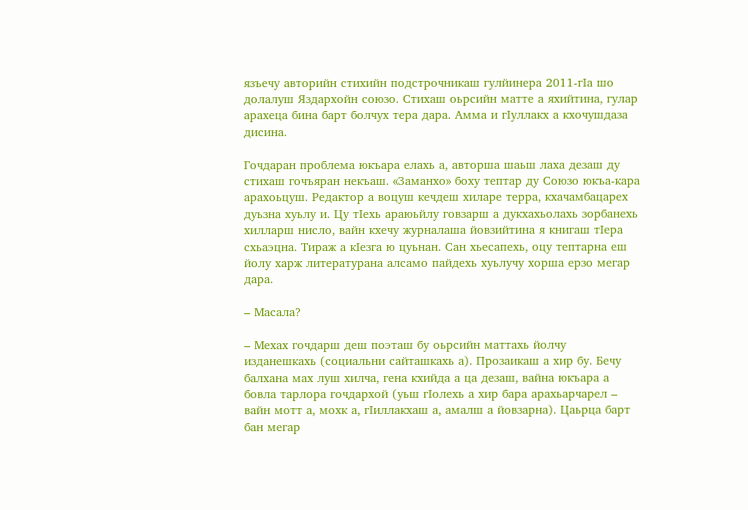язъечу авторийн стихийн подстрочникаш гулйинера 2011-гIа шо долалуш Яздархойн союзо. Стихаш оьрсийн матте а яхийтина, гулар арахеца бина барт болчух тера дара. Амма и гIуллакх а кхочушдаза дисина.

Гочдаран проблема юкъара елахь а, авторша шаьш лаха дезаш ду стихаш гочъяран некъаш. «Заманхо» боху тептар ду Союзо юкъа-кара арахоьцуш. Редактор а воцуш кечдеш хиларе терра, кхачамбацарех дуьзна хуьлу и. Цу тIехь араюьйлу говзарш а дукхахьолахь зорбанехь хилларш нисло, вайн кхечу журналаша йовзийтина я книгаш тIера схьаэцна. Тираж а кIезга ю цуьнан. Сан хьесапехь, оцу тептарна еш йолу харж литературана алсамо пайдехь хуьлучу хорша ерзо мегар дара.

– Масала?

– Мехах гочдарш деш поэташ бу оьрсийн маттахь йолчу изданешкахь (социальни сайташкахь а). Прозаикаш а хир бу. Бечу балхана мах луш хилча, гена кхийда а ца дезаш, вайна юкъара а бовла тарлора гочдархой (уьш гIолехь а хир бара арахьарчарел – вайн мотт а, мохк а, гIиллакхаш а, амалш а йовзарна). Цаьрца барт бан мегар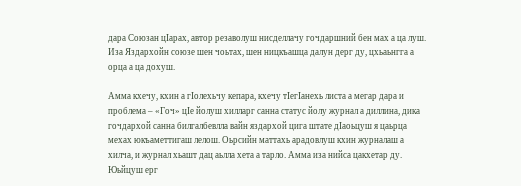дара Союзан цIарах, автор резаволуш нисделлачу гочдаршний бен мах а ца луш. Иза Яздархойн союзе шен чоьтах, шен ницкъашца далун дерг ду, цхьаьнгга а орца а ца дохуш.

Амма кхечу, кхин а гIолехьчу кепара, кхечу тIегIанехь листа а мегар дара и проблема – «Гоч» цIе йолуш хилларг санна статус йолу журнал а диллина, дика гочдархой санна билгалбевлла вайн яздархой цига штате дIаоьцуш я цаьрца мехах юкъаметтигаш лелош. Оьрсийн маттахь арадовлуш кхин журналаш а хилча, и журнал хьашт дац аьлла хета а тарло. Амма иза нийса цакхетар ду. Юьйцуш ерг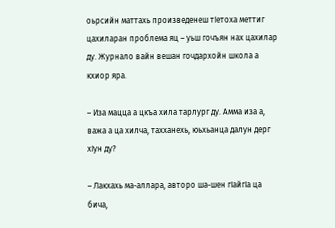оьрсийн маттахь произведенеш тIетоха меттиг цахиларан проблема яц – уьш гочъян нах цахилар ду. Журнало вайн вешан гочдархойн школа а кхиор яра.

– Иза мацца а цкъа хила тарлург ду. Амма иза а, важа а ца хилча, тахханехь, юьхьанца далун дерг хIун ду?

– Лакхахь ма-аллара, авторо ша-шен гIайгIа ца бича,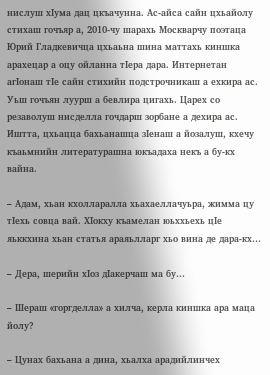нислуш хIума дац цкъачунна. Ас-айса сайн цхьайолу стихаш гочъяр а, 2010-чу шарахь Москварчу поэтаца Юрий Гладкевичца цхьаьна шина маттахь киншка арахецар а оцу ойланна тIера дара. Интернетан агIонаш тIе сайн стихийн подстрочникаш а ехкира ас. Уьш гочъян луурш а бевлира цигахь. Царех со резаволуш нисделла гочдарш зорбане а дехира ас. Иштта, цхьацца бахьанашца зIенаш а йозалуш, кхечу къаьмнийн литературашна юкъадаха некъ а бу-кх вайна.

– Адам, хьан кхолларалла хьахаеллачуьра, жимма цу тIехь совца вай. ХIокху къамелан юьххьехь цIе яьккхина хьан статья араяьлларг хьо вина де дара-кх…

– Дера, шерийн хIоз дIакерчаш ма бу…

– Шераш «горгделла» а хилча, керла киншка ара маца йолу?

– Цунах бахьана а дина, хьалха арадийлинчех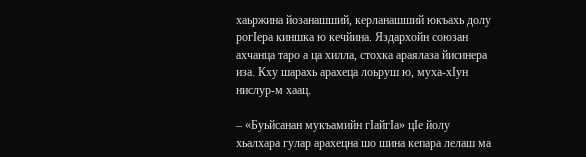хаьржина йозанашший, керланашший юкъахь долу рогIера киншка ю кечйина. Яздархойн союзан ахчанца таро а ца хилла, стохка араялаза йисинера иза. Кху шарахь арахеца лоьруш ю, муха-хIун нислур-м хаац.

– «Буьйсанан мукъамийн гIайгIа» цIе йолу хьалхара гулар арахецна шо шина кепара лелаш ма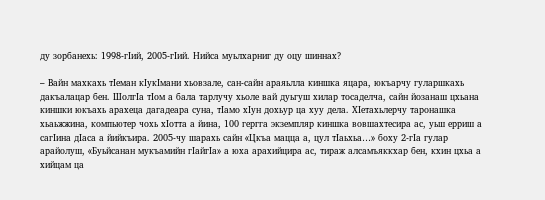ду зорбанехь: 1998-гIий, 2005-гIий. Нийса муьлхарниг ду оцу шиннах?

– Вайн махкахь тIеман кIукIмани хьовзале, сан-сайн араяьлла киншка яцара, юкъарчу гуларшкахь дакъалацар бен. ШолгIа тIом а бала тарлучу хьоле вай дуьгуш хилар тосаделча, сайн йозанаш цхьана киншки юкъахь арахеца дагадеара суна, тIамо хIун дохьур ца хуу дела. ХIетахьлерчу таронашка хьаьжжина, компьютер чохь хIотта а йина, 100 гергга экземпляр киншка вовшахтесира ас, уьш ерриш а сагIина дIаса а йийкъира. 2005-чу шарахь сайн «Цкъа мацца а, цул тIаьхьа…» боху 2-гIа гулар арайолуш, «Буьйсанан мукъамийн гIайгIа» а юха арахийцира ас, тираж алсамъяккхар бен, кхин цхьа а хийцам ца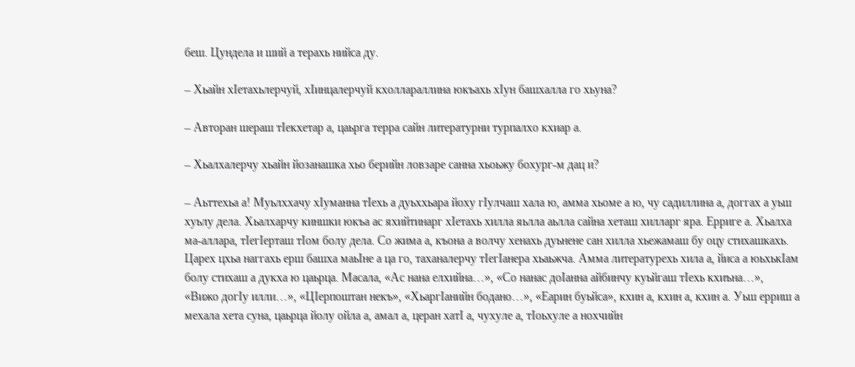беш. Цундела и ший а терахь нийса ду.

– Хьайн хIетахьлерчуй, хIинцалерчуй кхоллараллина юкъахь хIун башхалла го хьуна?

– Авторан шераш тIекхетар а, цаьрга терра сайн литературни турпалхо кхиар а.

– Хьалхалерчу хьайн йозанашка хьо берийн ловзаре санна хьоьжу бохург-м дац и?

– Аьттехьа а! Муьлххачу хIуманна тIехь а дуьххьара йоху гIулчаш хала ю, амма хьоме а ю, чу садиллина а, доггах а уьш хуьлу дела. Хьалхарчу киншки юкъа ас яхийтинарг хIетахь хилла яьлла аьлла сайна хеташ хилларг яра. Ерриге а. Хьалха ма-аллара, тIегIерташ тIом болу дела. Со жима а, къона а волчу хенахь дуьнене сан хилла хьежамаш бу оцу стихашкахь. Царех цхьа наггахь ерш башха маьIне а ца го, таханалерчу тIегIанера хьаьжча. Амма литературехь хила а, йиса а юьхькIам болу стихаш а дукха ю цаьрца. Масала, «Ас нана елхийна…», «Со нанас доIанна айбинчу куьйгаш тIехь кхиъна…», «Вижо догIу илли…», «ЦIерпоштан некъ», «ХьаргIанийн бодано…», «Еарин буьйса», кхин а, кхин а, кхин а. Уьш ерриш а мехала хета суна, цаьрца йолу ойла а, амал а, церан хатI а, чухуле а, тIоьхуле а нохчийн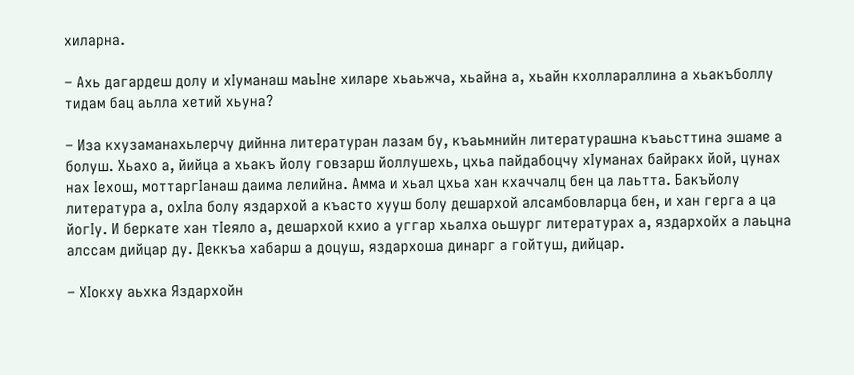хиларна.

– Ахь дагардеш долу и хIуманаш маьIне хиларе хьаьжча, хьайна а, хьайн кхоллараллина а хьакъболлу тидам бац аьлла хетий хьуна?

– Иза кхузаманахьлерчу дийнна литературан лазам бу, къаьмнийн литературашна къаьсттина эшаме а болуш. Хьахо а, йийца а хьакъ йолу говзарш йоллушехь, цхьа пайдабоцчу хIуманах байракх йой, цунах нах Iехош, моттаргIанаш даима лелийна. Амма и хьал цхьа хан кхаччалц бен ца лаьтта. Бакъйолу литература а, охIла болу яздархой а къасто хууш болу дешархой алсамбовларца бен, и хан герга а ца йогIу. И беркате хан тIеяло а, дешархой кхио а уггар хьалха оьшург литературах а, яздархойх а лаьцна алссам дийцар ду. Деккъа хабарш а доцуш, яздархоша динарг а гойтуш, дийцар.

– ХIокху аьхка Яздархойн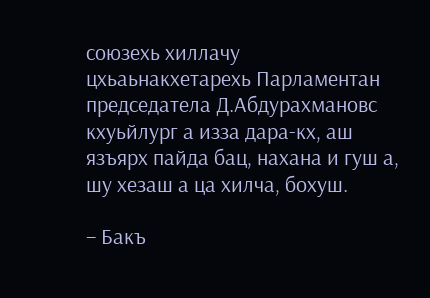союзехь хиллачу цхьаьнакхетарехь Парламентан председатела Д.Абдурахмановс кхуьйлург а изза дара-кх, аш язъярх пайда бац, нахана и гуш а, шу хезаш а ца хилча, бохуш.

– Бакъ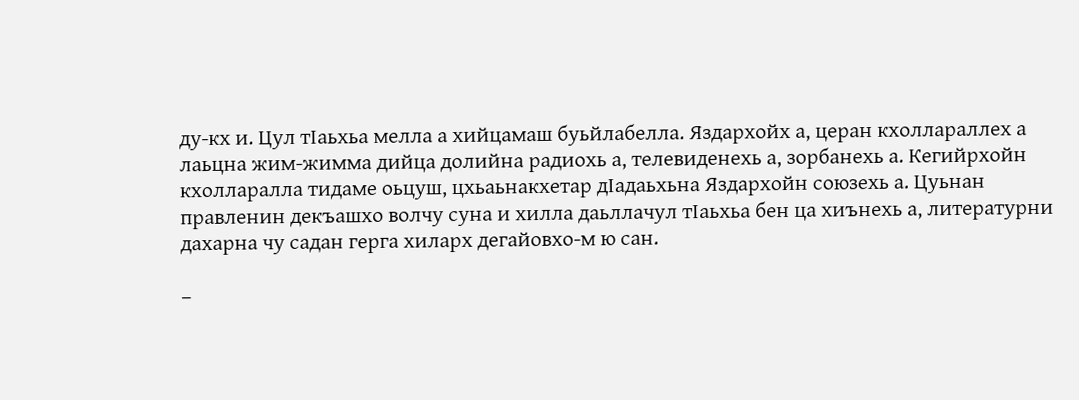ду-кх и. Цул тIаьхьа мелла а хийцамаш буьйлабелла. Яздархойх а, церан кхоллараллех а лаьцна жим-жимма дийца долийна радиохь а, телевиденехь а, зорбанехь а. Кегийрхойн кхолларалла тидаме оьцуш, цхьаьнакхетар дIадаьхьна Яздархойн союзехь а. Цуьнан правленин декъашхо волчу суна и хилла даьллачул тIаьхьа бен ца хиънехь а, литературни дахарна чу садан герга хиларх дегайовхо-м ю сан.

–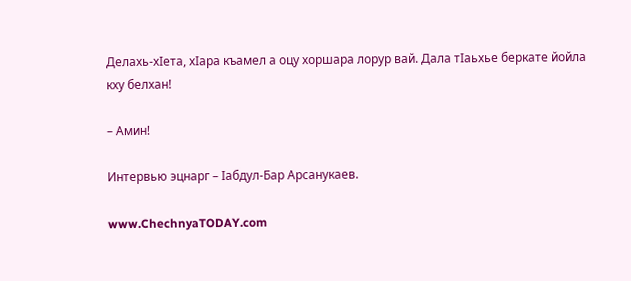Делахь-хIета, хIара къамел а оцу хоршара лорур вай. Дала тIаьхье беркате йойла кху белхан!

– Амин!

Интервью эцнарг – Iабдул-Бар Арсанукаев.

www.ChechnyaTODAY.com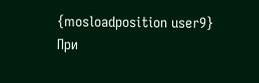{mosloadposition user9}
При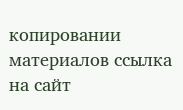копировании материалов ссылка на сайт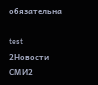обязательна

test 2Новости СМИ2